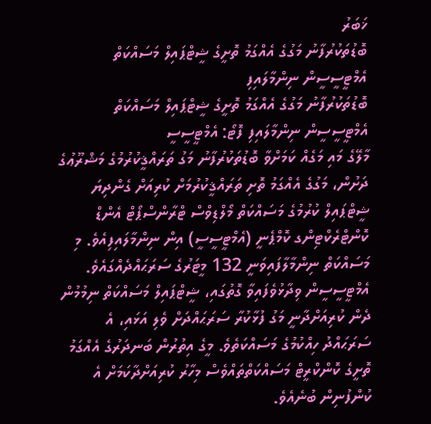ޚަބަރު
ބޮޑުތަކުރުފާނު މަގުގެ އެއްގަމު ތޮށީގެ ޝީޓްޕައިލް މަސައްކަތް އެމްޓީސީސީން ނިންމާލައިފި
ބޮޑުތަކުރުފާނު މަގުގެ އެއްގަމު ތޮށީގެ ޝީޓްޕައިލް މަސައްކަތް އެމްޓީސީސީން ނިންމާލައިފި ފޮޓޯ: އެމްޓީސީސީ
މާލޭގެ މައި މަގެއް ކަމަށްވާ ބޮޑުތަކުރުފާނު މަގު ތަރައްޤީކުރުމުގެ މަޝްރޫޢުގެ ދަށުން، މަގުގެ އެއްގަމު ތޮށި ތަރައްޤީކުރުމަށް ކުރިއަށް ގެންދިޔަ ޝީޓްޕައިލް ކުރުމުގެ މަސައްކަތް މޯލްޑިވްސް ޓްރާންސްޕޯޓް އެންޑް ކޮންޓްރެކްޓިންގ ކޮމްޕެނީ (އެމްޓީސީސީ) އިން ނިންމާލައިފިއެވެ. މި މަސައްކަތް ނިންމާލާފައިވަނީ 132 މީޓަރުގެ ސަރަޙައްދެއްގައެވެ.
އެމްޓީސީސީން ވިދާޅުވެފައިވާ ގޮތުގައި، ޝީޓްޕައިލް މަސައްކަތް ނިމުމުން ދެން ކުރިއަށްދާނީ މަގު ފުޅާކުރާ ސަރަޙައްދަށް ވެލި އަޅައި، އެ ސަރަޙައްދު ހިއްކުމުގެ މަސައްކަތެވެ. މީގެ އިތުރުން ބަނދަރުގެ އެއްގަމު ތޮށީގެ ކޮންކްރީޓް މަސައްކަތްތައްވެސް މިހާރު ކުރިއަށްދާކަމަށް އެ ކުންފުނިން ބުނެއެވެ.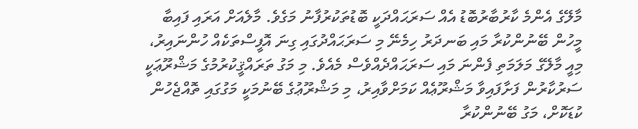މާލޭގެ އެންމެ ކާރުބާރުބޮޑު އެއް ސަރަޙައްދަކީ ބޮޑުތަކުރުފާނު މަގެވެ. މާލެއަށް އަރައި ފައިބާ މީހުން ބޭނުންކުރާ މައި ބަނދަރު ހިމެނޭ މި ސަރަޙައްދުގައި ގިނަ އޮފީސްތަކެއް ހުންނައިރު، މިއީ މާލޭގެ މަލަމަތި ފެންނަ މައި ސަރަޙައްދެއްވެސް މެއެވެ. މި މަގު ތަރައްޤީކުރުމުގެ މަޝްރޫޢަކީ ސަރުކާރުން ފަށާފައިވާ މަޝްރޫޢެއް ކަމަށްވާއިރު، މި މަޝްރޫޢުގެ ބޭނުމަކީ މަގުގައި ތޮއްޖެހުން ކުޑަކޮށް، މަގު ބޭނުންކުރާ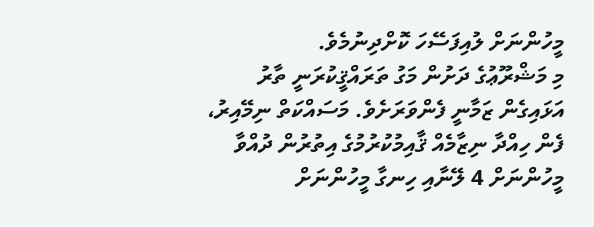މީހުންނަށް ލުއިފަސޭހަ ކޮށްދިނުމެވެ.
މި މަޝްރޫޢުގެ ދަށުން މަގު ތަރައްޤީކުރަނީ ތާރު އަޅައިގެން ޒަމާނީ ފެންވަރަށެވެ. މަސައްކަތް ނިމޭއިރު، ފެން ހިއްދާ ނިޒާމެއް ޤާއިމުކުރުމުގެ އިތުރުން ދުއްވާ މީހުންނަށް 4 ލޭނާއި ހިނގާ މީހުންނަށް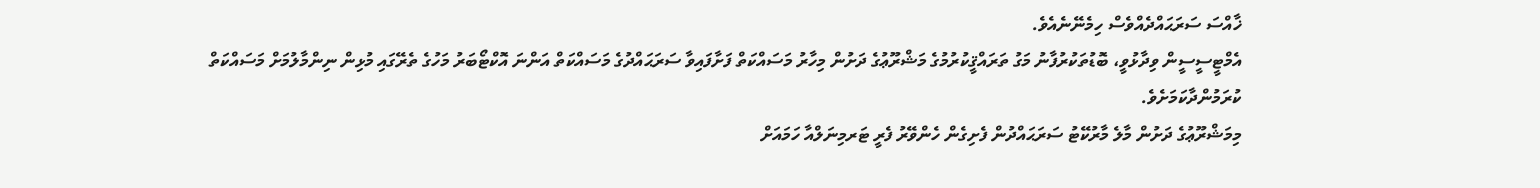ޚާއްސަ ސަރަޙައްދެއްވެސް ހިމެނޭނެއެވެ.
އެމްޓީސީސީން ވިދާޅުވީ، ބޮޑުތަކުރުފާނު މަގު ތަރައްޤީކުރުމުގެ މަޝްރޫޢުގެ ދަށުން މިހާރު މަސައްކަތް ފަށާފައިވާ ސަރަޙައްދުގެ މަސައްކަތް އަންނަ އޮކްޓޯބަރު މަހުގެ ތެރޭގައި މުޅިން ނިންމާލުމަށް މަސައްކަތް ކުރަމުންދާކަމަށެވެ.
މިމަޝްރޫޢުގެ ދަށުން މާލެ މާރުކޭޓު ސަރަޙައްދުން ފެށިގެން ހެންވޭރު ފެރީ ޓަރމިނަލްއާ ހަމައަށް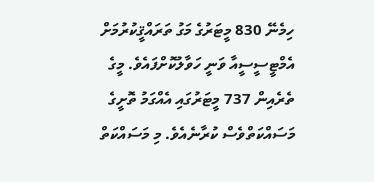ހިމެނޭ 830 މީޓަރުގެ މަގު ތަރައްޤީކުރުމަށް އެމްޓީސީސީއާ ވަނީ ހަވާލުކޮށްފައެވެ. މީގެ ތެރެއިން 737 މީޓަރުގައި އެއްގަމު ތޮށީގެ މަސައްކަތްވެސް ކުރާނެއެވެ. މި މަސައްކަތް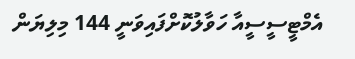އެމްޓީސީސީއާ ހަވާލުކޮށްފައިވަނީ 144 މިލިޔަން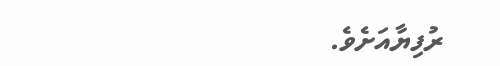ރުފިޔާއަށެވެ.